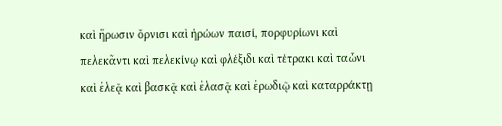καὶ ἥρωσιν ὄρνισι καὶ ἡρώων παισί, πορφυρίωνι καὶ πελεκᾶντι καὶ πελεκίνῳ καὶ φλέξιδι καὶ τέτρακι καὶ ταὧνι καὶ ἐλεᾷ καὶ βασκᾷ καὶ ἐλασᾷ καὶ ἐρωδιῷ καὶ καταρράκτῃ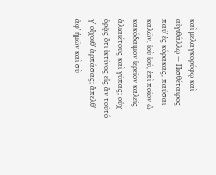καὶ μελαγκορύφῳ καὶ αἰγιθάλλῳ — Πισθέταιρος παῦʼ ἐς κόρακας, παῦσαι καλῶν. ἰοὺ ἰού, ἐπὶ ποῖον ὦ κακόδαιμον ἱερεῖον καλεῖς ἁλιαιέτους καὶ γῦπας; οὐχ ὁρᾷς ὅτι ἰκτῖνος εἷς ἂν τοῦτό γʼ οἴχοιθʼ ἁρπάσας; ἄπελθʼ ἀφʼ ἡμῶν καὶ σὺ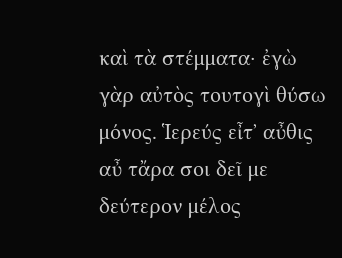καὶ τὰ στέμματα· ἐγὼ γὰρ αὐτὸς τουτογὶ θύσω μόνος. Ἱερεύς εἶτʼ αὖθις αὖ τἄρα σοι δεῖ με δεύτερον μέλος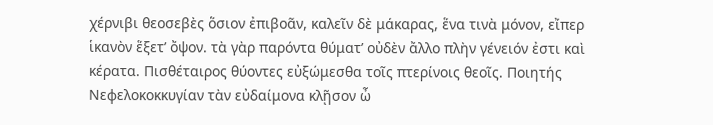χέρνιβι θεοσεβὲς ὅσιον ἐπιβοᾶν, καλεῖν δὲ μάκαρας, ἕνα τινὰ μόνον, εἴπερ ἱκανὸν ἕξετʼ ὄψον. τὰ γὰρ παρόντα θύματʼ οὐδὲν ἄλλο πλὴν γένειόν ἐστι καὶ κέρατα. Πισθέταιρος θύοντες εὐξώμεσθα τοῖς πτερίνοις θεοῖς. Ποιητής Νεφελοκοκκυγίαν τὰν εὐδαίμονα κλῇσον ὦ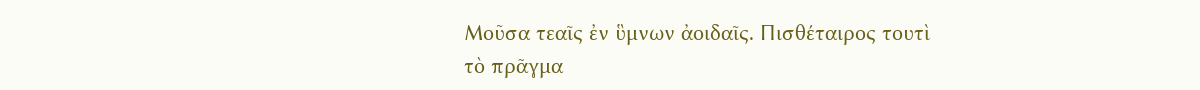Μοῦσα τεαῖς ἐν ὓμνων ἀοιδαῖς. Πισθέταιρος τουτὶ τὸ πρᾶγμα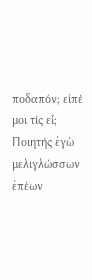ποδαπόν; εἰπέ μοι τίς εἶ; Ποιητής ἐγὼ μελιγλώσσων ἐπέων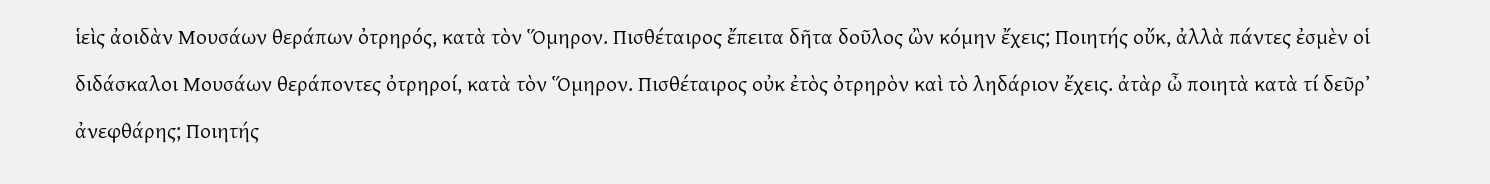ἱεὶς ἀοιδὰν Μουσάων θεράπων ὀτρηρός, κατὰ τὸν Ὅμηρον. Πισθέταιρος ἔπειτα δῆτα δοῦλος ὢν κόμην ἔχεις; Ποιητής οὔκ, ἀλλὰ πάντες ἐσμὲν οἱ διδάσκαλοι Μουσάων θεράποντες ὀτρηροί, κατὰ τὸν Ὅμηρον. Πισθέταιρος οὐκ ἐτὸς ὀτρηρὸν καὶ τὸ ληδάριον ἔχεις. ἀτὰρ ὦ ποιητὰ κατὰ τί δεῦρʼ ἀνεφθάρης; Ποιητής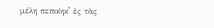μέλη πεποίηκʼ ἐς τὰς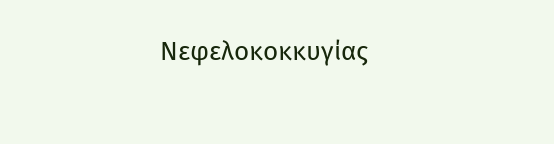Νεφελοκοκκυγίας